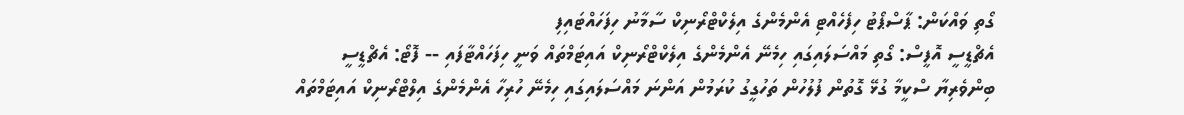ގޯތި ވައްކަން: ޕާސްޕޯޓު ހިފެހެއްޓި އެންމެންގެ އިލެކްޓްރޯނިކް ސާމާނު ހިފަހައްޓައިފި
އެޗްޑީސީ އޮފީސް: ގޯތި މައްސަލައިގައި ހިމެނޭ އެންމެންގެ އިލެކްޓްރޯނިކް އައިޓަމްތައް ވަނީ ހިފަހައްޓާފައި -- ފޮޓޯ: އެޗްޑީސީ
ބިންވެރިޔާ ސްކީމާ ގުޅޭ ގޮތުން ފުލުހުން ތަހުގީގު ކުރަމުން އަންނަ މައްސަލައިގައި ހިމެނޭ ހުރިހާ އެންމެންގެ އިލްޓްރޯނިކް އައިޓަމްތައް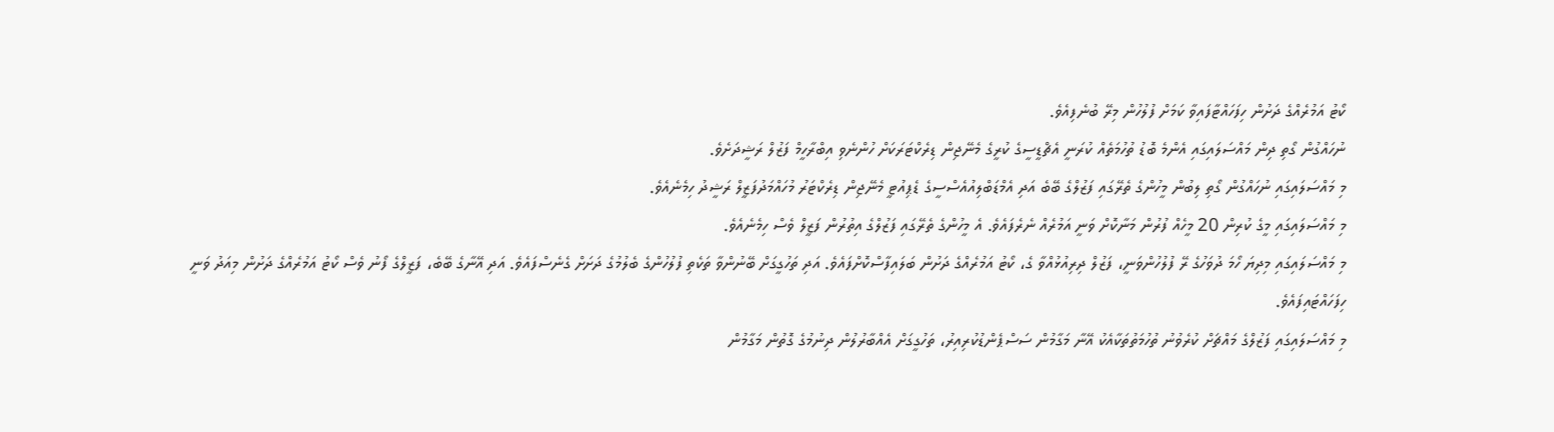ކޯޓު އަމުރެއްގެ ދަށުން ހިފަހައްޓާފައިވާ ކަމަށް ފުލުހުން މިރޭ ބުނެފިއެވެ.
ނުހައްގުން ގޯތި ދިން މައްސަލައިގައި އެންމެ ބޮޑު ތުހުމަތެއް ކުރަނީ އެޗްޑީސީގެ ކުރީގެ މެނޭޖިން ޑިރެކްޓަރަކަށް ހުންނެވި އިބްރާހީމް ފަޒުލް ރަޝީދަށެވެ.
މި މައްސަލައިގައި ނުހައްގުން ގޯތި ލިބުން މީހުންގެ ތެރޭގައި ފަޒުލްގެ ބޭބެ އަދި އެމްޑަބްލިއުއެސްސީގެ ޑެޕިއުޓީ މެނޭޖިން ޑިރެކްޓަރު މުހައްމަދުފަޒީލް ރަޝީދު ހިމެނެއެވެ.
މި މައްސަލައިގައި މީގެ ކުރިން 20 މީހެއް ފުރުން މަނާކޮށް ވަނީ އަމުރެއް ނެރެފައެވެ. އެ މީހުންގެ ތެރޭގައި ފަޒުލްގެ އިތުރުން ފަޒީލް ވެސް ހިމެނެއެވެ.
މި މައްސަލައިގައި މިދިޔަ ހޯމަ ދުވަހުގެ ރޭ ފުލުހުންވަނީ، ފަޒުލް ދިރިއުޅުއްވާ ގެ، ކޯޓު އަމުރެއްގެ ދަށުން ބަލައިފާސްކޮށްފައެވެ. އަދި ތަހުގީގަށް ބޭނުންވާ ތަކެތި ފުލުހުންގެ ބެލުމުގެ ދަށަށް ގެނެސްފައެވެ. އަދި އޭނާގެ ބޭބެ، ފަޒީލްގެ ފޯނު ވެސް ކޯޓު އަމުރެއްގެ ދަށުން މިއަދު ވަނީ ހިފަހައްޓައިފައެވެ.
މި މައްސަލައިގައި ފަޒުލްގެ މައްޗަށް ކުރެވުނު ތުހުމަތުތަކާއެކު އޭނާ މަގާމުން ސަސްޕެންޑުކުރިއިރު، ތަހުގީގަށް އެއްބާރުލުން ދިނުމުގެ ގޮތުން މަގާމުން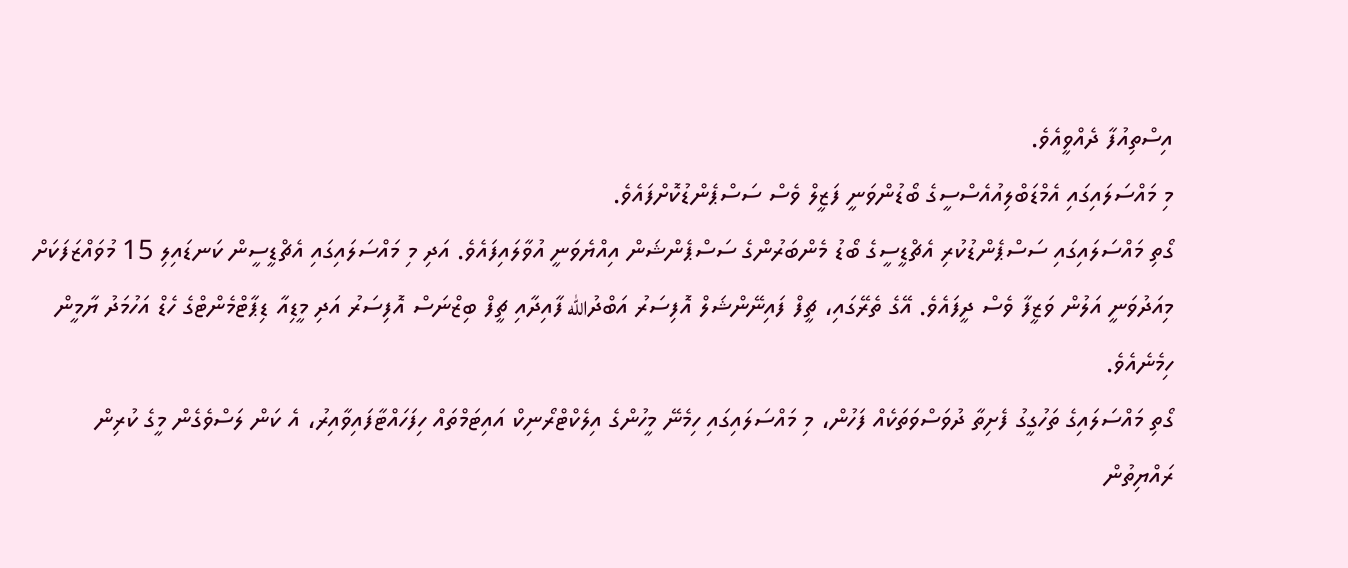އިސްތިއުފާ ދެއްވީއެވެ.
މި މައްސަލައިގައި އެމްޑަބްލިއުއެސްސީގެ ބޯޑުންވަނީ ފަޒީލް ވެސް ސަސްޕެންޑުކޮށްފައެވެ.
ގޯތި މައްސަލައިގައި ސަސްޕެންޑުކުރި އެޗްޑީސީގެ ބޯޑު މެންބަރުންގެ ސަސްޕެންޝަން އިއްޔެވަނީ އުވާލައިފައެވެ. އަދި މި މައްސަލައިގައި އެޗްޑީސީން ކަނޑައިލި 15 މުވައްޒަފަކަށް މިއަދުވަނީ އަލުން ވަޒީފާ ވެސް ދީފައެވެ. އޭގެ ތެރޭގައި، ޗީފް ފައިނޭންޝަލް އޮފިސަރު އަބްދުالله ފާއިދާއި ޗީފް ބިޒްނަސް އޮފިސަރު އަދި މީޑިއާ ޑިޕާޓްމެންޓްގެ ހެޑް އަހުމަދު ޔާމީން ހިމެނެއެވެ.
ގޯތި މައްސަލައިގެ ތަހުގީގު ފެށިތާ ދުވަސްވަތަކެއް ފަހުން، މި މައްސަލައިގައި ހިމެނޭ މީހުންގެ އިލެކްޓްރޯނިކް އައިޓަމްތައް ހިފަހައްޓާފައިވާއިރު، އެ ކަން ލަސްވެގެން މީގެ ކުރިން ރައްޔިތުން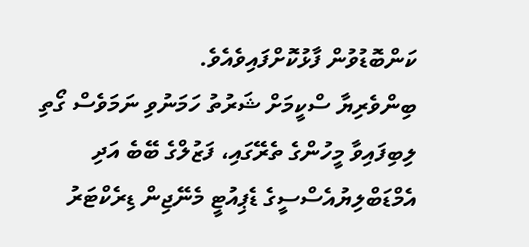ކަންބޮޑުވުން ފާޅުކޮށްފައިވެއެވެ.
ބިންވެރިޔާ ސްކީމަށް ޝަރުތު ހަމަނުވި ނަމަވެސް ގޯތި ލިބިފައިވާ މީހުންގެ ތެރޭގައި، ފަޒުލްގެ ބޭބެ އަދި އެމްޑަބްލިޔުއެސްސީގެ ޑެޕިއުޓީ މެނޭޖިން ޑިރެކްޓަރު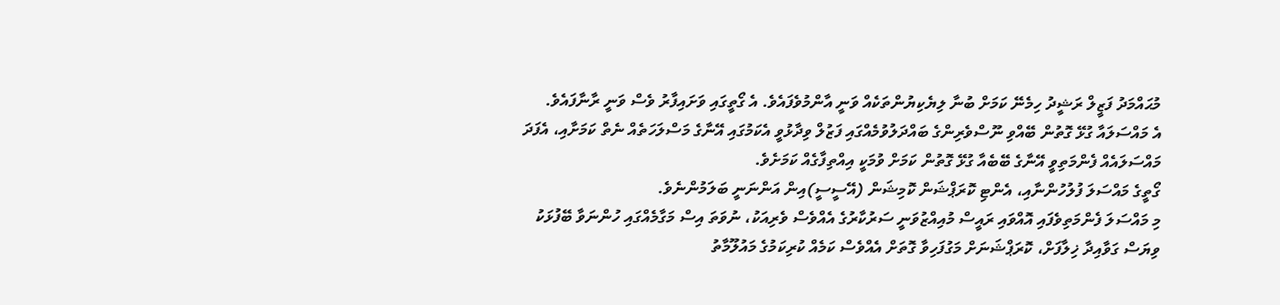މުޙައްމަދު ފަޒީލް ރަޝީދު ހިމެނޭ ކަމަށް ބުނާ ލިޔެކިޔުންތަކެއް ވަނީ އާންމުވެފައެވެ. އެ ގޯތީގައި ވަށައިފާރު ވެސް ވަނީ ރާނާފައެވެ.
އެ މައްސަލައާ ގުޅޭ ގޮތުން ބޭއްވި ނޫސްވެރިންގެ ބައްދަލުވުމެއްގައި ފަޒުލް ވިދާޅުވީ އެކަމުގައި އޭނާގެ މަސްލަހަތެއް ނެތް ކަމަށާއި، އެފަދަ މައްސަލައެއް ފެންމަތިވީ އޭނާގެ ބޭބެއާ ގުޅޭ ގޮތުން ކަމަށް ވުމަކީ އިއްތިފާގެއް ކަމަށެވެ.
ގޯތީގެ މައްސަލަ ފުލުހުންނާއި، އެންޓި ކޮރަޕްޝަން ކޮމިޝަން (އޭސީސީ)އިން އަންނަނީ ބަލަމުންނެވެ.
މި މައްސަލަ ފެންމަތިވެފައި އޮއްވައި ރައީސް މުއިއްޒުވަނީ ސަރުކާރުގެ އެއްވެސް ވެރިއަކު، ނުވަތަ އިސް މަގާމެއްގައި ހުންނަވާ ބޭފުޅަކު ވިޔަސް ގަވާއިދާ ޚިލާފަށް، ކޮރަޕްޝަނަށް މަގުފަހިވާ ގޮތަށް އެއްވެސް ކަމެއް ކުރިކަމުގެ މައުލޫމާތު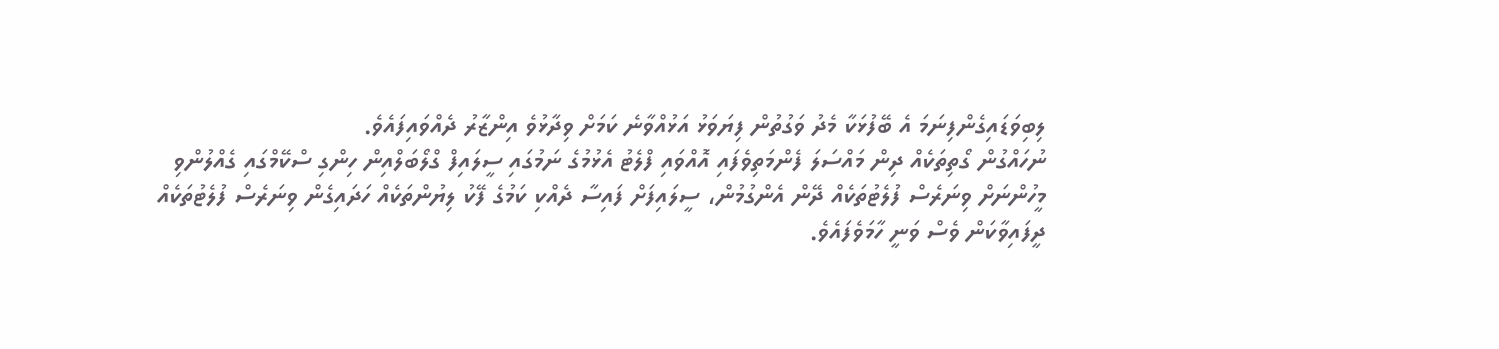ލިބިވަޑައިގެންފިނަމަ އެ ބޭފުޅަކާ މެދު ވަގުތުން ފިޔަވަޅު އަޅުއްވާނެ ކަމަށް ވިދާޅުވެ އިންޒާރު ދެއްވައިފައެވެ.
ނުހައްގުން ގޯތިތަކެއް ދިން މައްސަލަ ފެންމަތިވެފައި އޮއްވައި ފްލެޓު އެޅުމުގެ ނަމުގައި ސީލައިފް ގްލޯބަލްއިން ހިންގި ސްކޭމްގައި ގެއްލުންވި މީހުންނަށް ވިނަރެސް ފުލެޓުތަކެއް ދޭން އެންގުމުން، ސީލައިފަށް ފައިސާ ދެއްކި ކަމުގެ ފޭކު ލިޔުންތަކެއް ހަދައިގެން ވިނަރެސް ފުލެޓުތަކެއް ދީފައިވާކަން ވެސް ވަނީ ހާމަވެފައެވެ.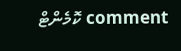comment ކޮމެންޓް